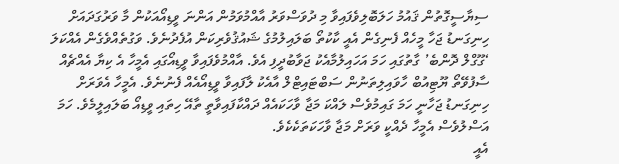ސިޔާސީގޮތުން ޤައުމު ހަލަބޮލިވެފައިވާ މި ދުވަސްވަރު އާއްމުވަމުން އަންނަ ވީޑިއޯއަކުން މާ ވަރުގަދައަށް ހިނިގަނޑު ޖަހާ މީހެއް ފެނިގެން އެއީ ކާކުތޯ ބަލައިލުމުގެ ޝައުޤުވެރިކަން އުފެދުނެވެ. ވަގުތެއްވެގެން އެއްކަލަ ‘ގޫގްލް ދޮންބެ’ ގާތުގައި ހަމަ އަހައިލުމާއެކު ޖަވާބުދީފި އެވެ. އާއްމުވެފައިވާ ވީޑިއޯގައި އެމީހާ އެ ކިޔާ އެއްޗެއް ސާފުވޭތޯ ޔޫޓިއުބް ހާވައިލިތަނުން ސަބްޓައިޓްލް އާއެކު ލާފައިވާ ވީޑިއޯއެއް ފެނުނެވެ. އެމީހާ އެވަރަށް ހިނިގަނޑު ޖަހާނީ ހަމަ ގައިމުވެސް ލައްކަ މަޖާ ވާހަކައެއް ދައްކާފައިވާތީ ތާއޭ ހިތައި ވީޑިއޯ ބަލައިލީމެވެ. ހަމަ އަސްލުވެސް އެމީހާ ދެއްކީ ވަރަށް މަޖާ ވާހަކަތަކެކެވެ.
އެއީ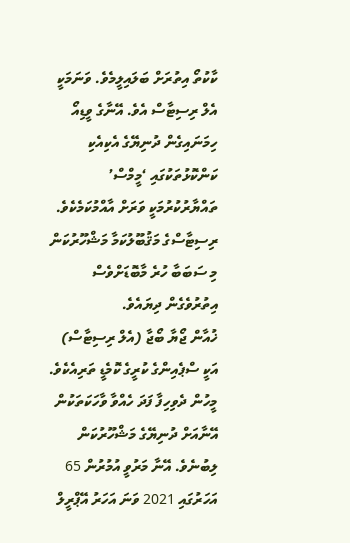ކާކުތޯ އިތުރަށް ބަލައިލީމެވެ. ވަނަމަކީ އެލް ރިސިޓާސް އެވެ. އޭނާގެ ވީޑިއޯ ހިމަނައިގެން ދުނިޔޭގެ އެކިއެކި ކަންކޮޅުތަކުގައި ‘މީމްސް’ ތައްޔާރުކުރުމަކީ ވަރަށް އާއްމުކަމެކެވެ. ރިސިޓާސްގެ މަޤުބޫލުކަމާ މަޝްހޫރުކަން މި ސަބަބާ ހުރެ މާބޮޑަށްވެސް އިތުރުވެގެން ދިޔައެވެ.
ޚުއާން ޖޯޔާ ބޯޖާ (އެލް ރިސިޓާސް) އަކީ ސްޕެއިންގެ ކުރީގެ ކޮމެޑީ ތަރިއެކެވެ. މީހުން ދެވިހިފާ ފަދަ ހެއްވާ ވާހަކަތަކުން އޭނާއަށް ދުނިޔޭގެ މަޝްހޫރުކަން ލިބުނެވެ. އޭނާ މަރުވީ އުމުރުން 65 އަހަރުގައި 2021 ވަނަ އަހަރު އޭޕްރީލް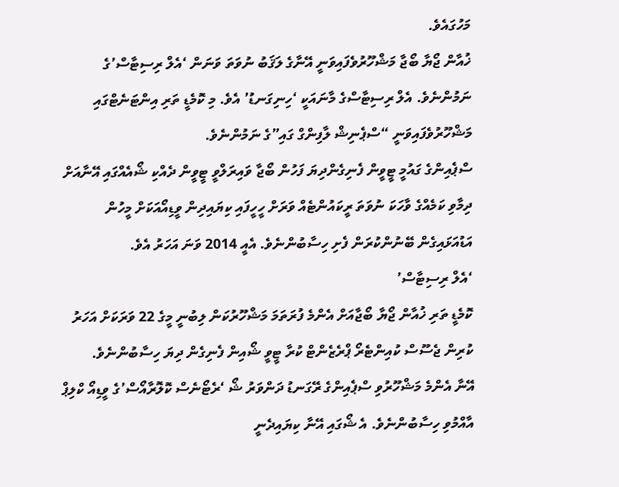މަހުގައެވެ.
ޚުއާން ޖޯޔާ ބޯޖާ މަޝްހޫރުވެފައިވަނީ އޭނާގެ ލަޤަބު ނުވަތަ ވަނަން ‘އެލް ރިސިޓާސް’ގެ ނަމުންނެވެ. އެލް ރިސިޓާސްގެ މާނައަކީ ‘ހިނިގަނޑު’ އެވެ. މި ކޮމެޑީ ތަރި އިންޓަނެޓްގައި މަޝްހޫރުވެފައިވަނީ “ސްޕެނިޝް ލާފިންގް ގައި”ގެ ނަމުންނެވެ.
ސްޕެއިންގެ ގައުމީ ޓީވީން ފެނިގެންދިޔަ ފަހުން ބޯޖާ ވައިރަލްވީ ޓީވީން ދެއްކި ޝޯއެއްގައި އޭނާއަށް ދިމާވި ކަމެއްގެ ވާހަކަ ނުވަތަ ރީކައުންޓެއް ވަރަށް ހީހީފައި ކިޔައިދިން ވީޑިއޯއަކަށް މީހުން އަޑުއަޅައިގެން ބޭނުންކުރަން ފެށި ހިސާބުންނެވެ. އެއީ 2014 ވަނަ އަހަރު އެވެ.
‘އެލް ރިސިޓާސް’
ކޮމެޑީ ތަރި ޚުއާން ޖޯޔާ ބޯޖާއަށް އެންމެ ފުރަތަމަ މަޝްހޫރުކަން ލިބުނީ މީގެ 22 ވަރަކަށް އަހަރު ކުރިން ޖެސޫސް ކުއިންޓެރޯ ޕްރެޒެންޓް ކުރާ ޓީވީ ޝޯއިން ފެނިގެން ދިޔަ ހިސާބުންނެވެ.
އޭނާ އެންމެ މަޝްހޫރުވި ސްޕެއިންގެ ރޭގަނޑު ދަންވަރު ޝޯ ‘ރެޓޯނެސް ކޮލޮރާއޯސް’ގެ ވީޑިއޯ ކްލިޕް އާއްމުވި ހިސާބުންނެވެ. އެ ޝޯގައި އޭނާ ކިޔައިދެނީ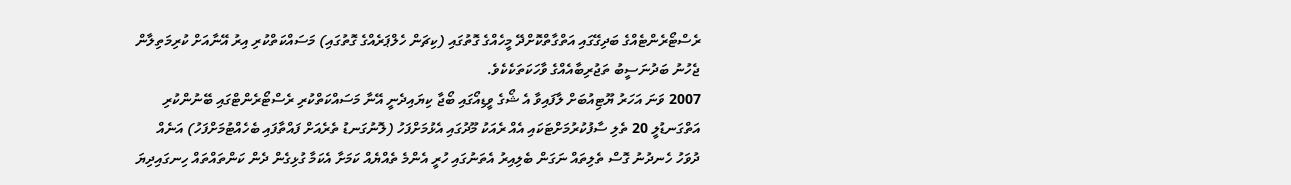ރެސްޓޯރެންޓެއްގެ ބަދިގޭގައި އަތްގާތްކޮށްދޭ މީހެއްގެ ގޮތުގައި (ކިޗަން ހެލްޕަރެއްގެ ގޮތުގައި) މަސައްކަތްކުރި އިރު އޭނާއަށް ކުރިމަތިލާން ޖެހުނު ބަދުނަސީބު ތަޖުރިބާއެއްގެ ވާހަކަތަކެކެވެ.
2007 ވަނަ އަހަރު ޔޫޓިއުބަށް ލާފައިވާ އެ ޝޯގެ ވީޑިއޯގައި ބޯޖާ ކިޔައިދެނީ އޭނާ މަސައްކަތްކުރި ރެސްޓޯރެންޓްގައި ބޭނުންކުރި އަތްގަނޑުލީ 20 ތެލި ސާފުކުރުމަށްޓަކައި އެއް ރެއަކު މޫދުގައި އެޅުމަށްފަހު (ލޮނުގަނޑު ތެރެއަށް ފައްތާފައި ބެހެއްޓުމަށްފަހު) އަނެއް ދުވަހު ހެނދުނު ގޮސް ތެލިތައް ނަގަން ބެލިއިރު އެތަނުގައި ހުރީ އެންމެ ތެއްޔެއް ކަމަށާ އެކަމާ ގުޅިގެން ދެން ކަންތައްތައް ހިނގައިދިޔަ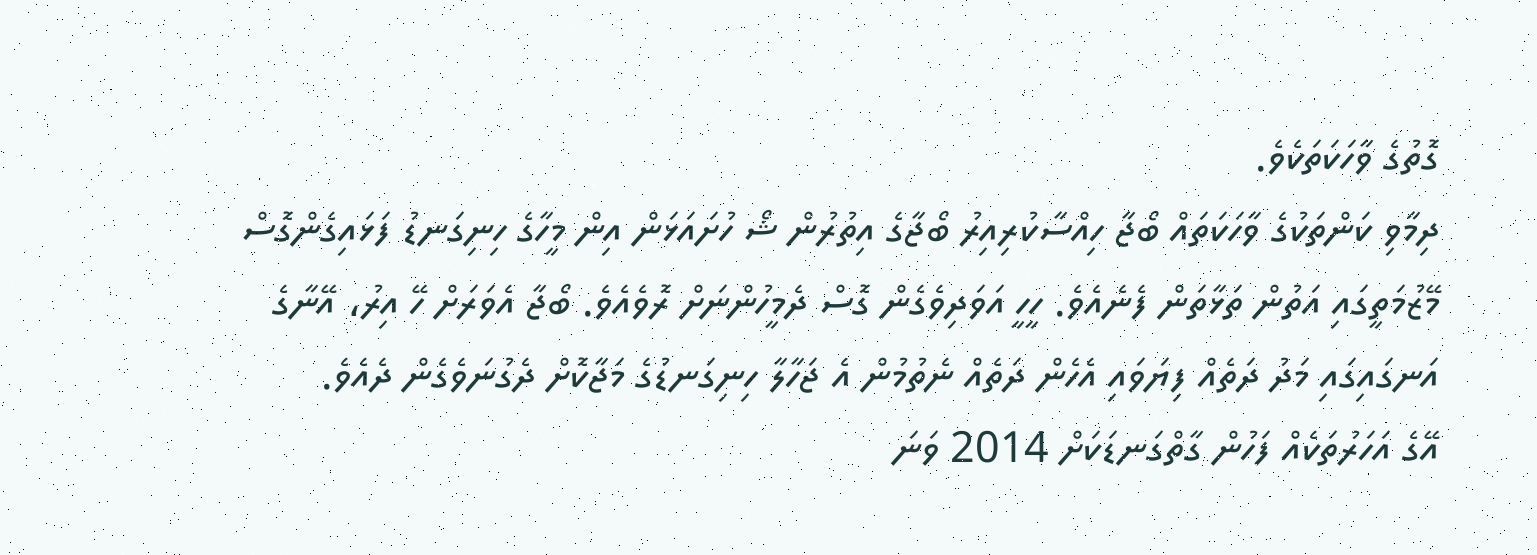ގޮތުގެ ވާހަކަތަކެވެ.
ދިމާވި ކަންތަކުގެ ވާހަކަތައް ބޯޖާ ހިއްސާކުރިއިރު ބޯޖާގެ އިތުރުން ޝޯ ހުށައަޅަން އިން މީހާގެ ހިނިގަނޑު ފަޅައިގެންގޮސް މޭޒުމަތީގައި އަތުން ތަޅާތަން ފެނެއެވެ. ހީހީ އަވަދިވެގެން ގޮސް ދެމީހުންނަށް ރޮވެއެވެ. ބޯޖާ އެވަރަށް ހޭ އިރު، އޭނާގެ އަނގައިގައި މަދު ދަތެއް ފިޔަވައި އެހެން ދަތެއް ނެތުމުން އެ ޖަހާލާ ހިނިގަނޑުގެ މަޖާކޮށް ދެގުނަވެގެން ދެއެވެ.
އޭގެ އަހަރުތަކެއް ފަހުން ގާތްގަނޑަކަށް 2014 ވަނަ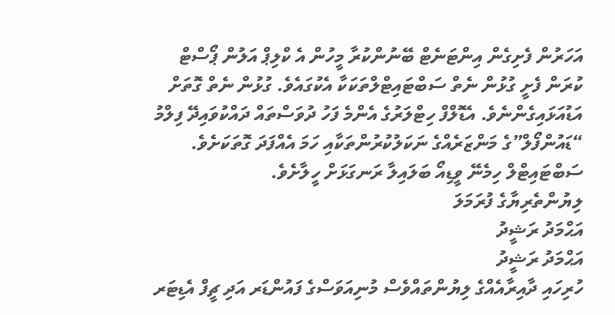އަހަރުން ފެށިގެން އިންޓަނެޓް ބޭނުންކުރާ މީހުން އެ ކްލިޕް އަލުން ޕޯސްޓް ކުރަން ފެށީ ގުޅުން ނެތް ސަބްޓައިޓްލްތަކަކާ އެކުގައެވެ. ގުޅުން ނެތް ގޮތަށް އަޑުއަޅައިގެންނެވެ. އެޑޮލްފް ހިޓްލަރުގެ އެންމެ ފަހު ދުވަސްތައް ދައްކުވައިދޭ ފިލްމު “ޑައުންފޯލް”ގެ މަންޒަރެއްގެ ނަކަލުކުރުންތަކާއި ހަމަ އެއްފަދަ ގޮތަކަށެވެ.
ސަބްޓައިޓްލް ހިމެނޭ ވީޑިއޯ ބަލައިލާ ރަނގަޅަށް ހީލާށެވެ.
ލިޔުންތެރިޔާގެ ފުރަމަލަ
އަޙްމަދު ރަޝީދު
އަޙްމަދު ރަޝީދު
ހުރިހައި ދާއިރާއެއްގެ ލިޔުންތައްވެސް މުނިއަވަސްގެ ފައުންޑަރ އަދި ޗީފް އެޑިޓަރ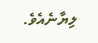ލިޔާނެއެވެ.